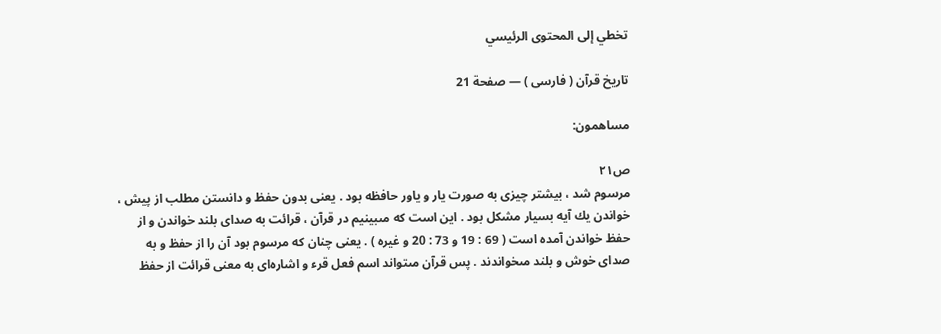تخطي إلى المحتوى الرئيسي

تاريخ قرآن ( فارسى ) — صفحة 21

مساهمون:

ص٢١
مرسوم شد ، بيشتر چيزى به صورت يار و ياور حافظه بود . يعنى بدون حفظ و دانستن مطلب از پيش ، خواندن يك آيه بسيار مشكل بود . اين است كه مىبينيم در قرآن ، قرائت به صداى بلند خواندن و از حفظ خواندن آمده است ( 69 : 19 و 73 : 20 و غيره ) . يعنى چنان كه مرسوم بود آن را از حفظ و به صداى خوش و بلند مىخواندند . پس قرآن مىتواند اسم فعل قرء و اشاره‌اى به معنى قرائت از حفظ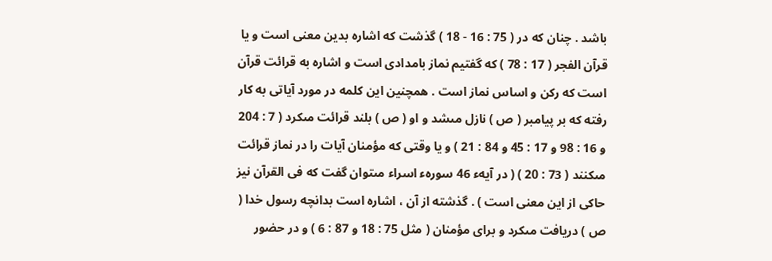باشد . چنان كه در ( 75 : 16 - 18 ) گذشت كه اشاره بدين معنى است و يا قرآن الفجر ( 17 : 78 ) كه گفتيم نماز بامدادى است و اشاره به قرائت قرآن است كه ركن و اساس نماز است . همچنين اين كلمه در مورد آياتى به كار رفته كه بر پيامبر ( ص ) نازل مىشد و او ( ص ) بلند قرائت مىكرد ( 7 : 204 و 16 : 98 و 17 : 45 و 84 : 21 ) و يا وقتى كه مؤمنان آيات را در نماز قرائت مىكنند ( 73 : 20 ) ( در آيهء 46 سورهء اسراء مىتوان گفت كه فى القرآن نيز حاكى از اين معنى است ) . گذشته از آن ، اشاره است بدانچه رسول خدا ( ص ) دريافت مىكرد و براى مؤمنان ( مثل 75 : 18 و 87 : 6 ) و در حضور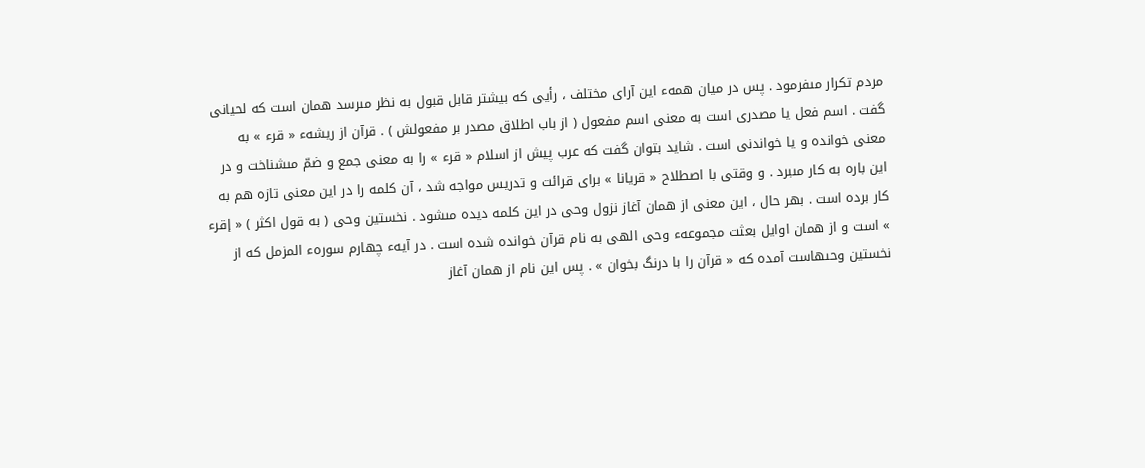مردم تكرار مىفرمود . پس در ميان همهء اين آراى مختلف ، رأيى كه بيشتر قابل قبول به نظر مىرسد همان است كه لحيانى گفت . اسم فعل يا مصدرى است به معنى اسم مفعول ( از باب اطلاق مصدر بر مفعولش ) . قرآن از ريشهء « قرء » به معنى خوانده و يا خواندنى است . شايد بتوان گفت كه عرب پيش از اسلام « قرء » را به معنى جمع و ضمّ مىشناخت و در اين باره به كار مىبرد . و وقتى با اصطلاح « قريانا » براى قرائت و تدريس مواجه شد ، آن كلمه را در اين معنى تازه هم به كار برده است . بهر حال ، اين معنى از همان آغاز نزول وحى در اين كلمه ديده مىشود . نخستين وحى ( به قول اكثر ) « إقرء » است و از همان اوايل بعثت مجموعهء وحى الهى به نام قرآن خوانده شده است . در آيهء چهارم سورهء المزمل كه از نخستين وحىهاست آمده كه « قرآن را با درنگ بخوان » . پس اين نام از همان آغاز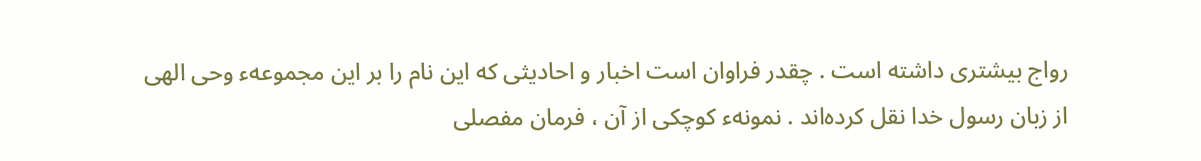رواج بيشترى داشته است . چقدر فراوان است اخبار و احاديثى كه اين نام را بر اين مجموعهء وحى الهى از زبان رسول خدا نقل كرده‌اند . نمونهء كوچكى از آن ، فرمان مفصلى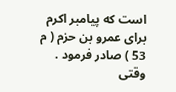است كه پيامبر اكرم براى عمرو بن حزم ( م 53 ) صادر فرمود . وقتى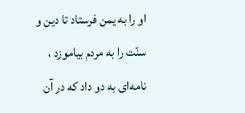او را به يمن فرستاد تا دين و سنّت را به مردم بياموزد ، نامه‌اى به دو داد كه در آن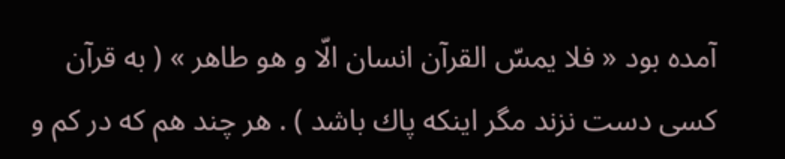آمده بود « فلا يمسّ القرآن انسان الّا و هو طاهر » ( به قرآن كسى دست نزند مگر اينكه پاك باشد ) . هر چند هم كه در كم و